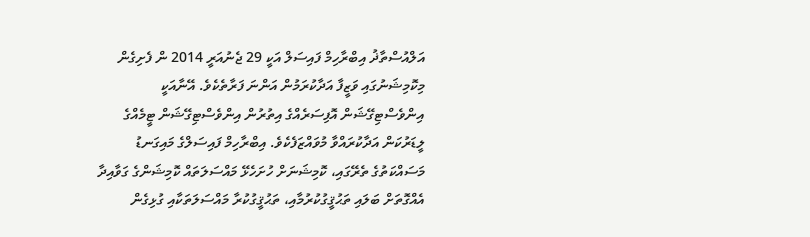އަލްއުސްތާޛު އިބްރާހިމް ފައިސަލް އަކީ 29 ޖެނުއަރީ 2014 ން ފެށިގެން މިކޮމިޝަނުގައި ވަޒީފާ އަދާކުރަމުން އަންނަ ފަރާތެކެވެ. އޭނާއަކީ އިންވެސްޓިގޭޝަން އޮފިސަރެއްގެ އިތުރުން އިންވެސްޓިގޭޝަން ޓީމެއްގެ ލީޑަރުކަން އަދާކުރައްވާ މުވައްޒަފެކެވެ. އިބްރާހިމް ފައިސަލްގެ މައިގަނޑު މަސައްކަތުގެ ތެރޭގައި، ކޮމިޝަނަށް ހުށަހެޅޭ މައްސަލަތައް ކޮމިޝަންގެ ގަވާއިދާ އެއްގޮތަށް ބަލައި ތަޙުޤީގުކުރުމާއި، ތަޙުޤީގުކުރާ މައްސަލަތަކާއި ގުޅިގެން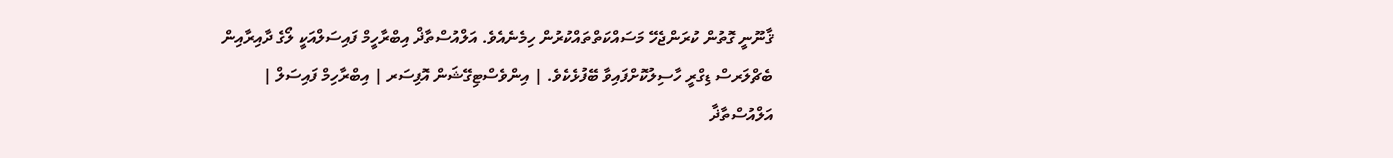ޤާނޫނީ ގޮތުން ކުރަންޖެހޭ މަސައްކަތްތައްކުރުން ހިމެނެއެވެ. އަލްއުސްތާޛް އިބްރާހީމް ފައިސަލްއަކީ ލޯގެ ދާއިރާއިން ބެޗްލަރސް ޑިގްރީ ހާސިލުކޮށްފައިވާ ބޭފުޅެކެވެ. | އިންވެސްޓިގޭޝަން އޮފިސަރ | އިބްރާހިމް ފައިސަލް |
އަލްއުސްތާޛާ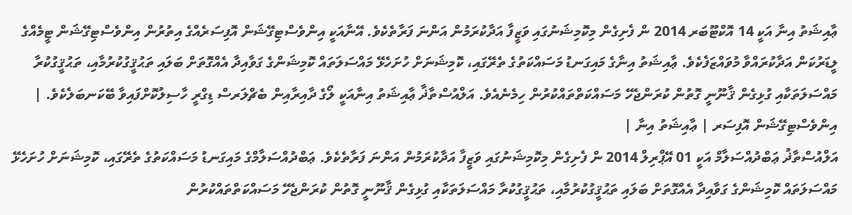ޢާއިޝަތު އިނާ އަކީ 14 އޮކްޓޫބަރ 2014 ން ފެށިގެން މިކޮމިޝަނުގައި ވަޒީފާ އަދާކުރަމުން އަންނަ ފަރާތެކެވެ. އޭނާއަކީ އިންވެސްޓިގޭޝަން އޮފިސަރެއްގެ އިތުރުން އިންވެސްޓިގޭޝަން ޓީމެއްގެ ލީޑަރުކަން އަދާކުރައްވާ މުވައްޒަފެކެވެ. ޢާއިޝަތު އިނާގެ މައިގަނޑު މަސައްކަތުގެ ތެރޭގައި، ކޮމިޝަނަށް ހުށަހެޅޭ މައްސަލަތައް ކޮމިޝަންގެ ގަވާއިދާ އެއްގޮތަށް ބަލައި ތަޙުޤީގުކުރުމާއި، ތަޙުޤީގުކުރާ މައްސަލަތަކާއި ގުޅިގެން ޤާނޫނީ ގޮތުން ކުރަންޖެހޭ މަސައްކަތްތައްކުރުން ހިމެނެއެވެ. އަލްއުސްތާޛާ ޢާއިޝަތު އިނާއަކީ ލޯގެ ދާއިރާއިން ބެޗްލަރސް ޑިގްރީ ހާސިލުކޮށްފައިވާ ބޭކަނބަލެކެވެ. | އިންވެސްޓިގޭޝަން އޮފިސަރ | ޢާއިޝަތު އިނާ |
އަލްއުސްތާޛު ޢަބްދުއްސަލާމް އަކީ 01 އޭޕްރިލް 2014 ން ފެށިގެން މިކޮމިޝަނުގައި ވަޒީފާ އަދާކުރަމުން އަންނަ ފަރާތެކެވެ. ޢަބްދުއްސަލާމްގެ މައިގަނޑު މަސައްކަތުގެ ތެރޭގައި، ކޮމިޝަނަށް ހުށަހެޅޭ މައްސަލަތައް ކޮމިޝަންގެ ގަވާއިދާ އެއްގޮތަށް ބަލައި ތަޙުޤީގުކުރުމާއި، ތަޙުޤީގުކުރާ މައްސަލަތަކާއި ގުޅިގެން ޤާނޫނީ ގޮތުން ކުރަންޖެހޭ މަސައްކަތްތައްކުރުން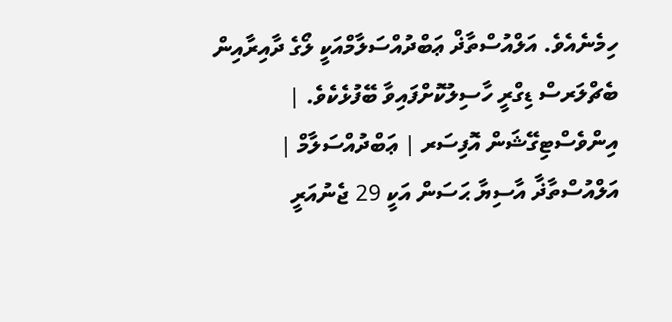ހިމެނެއެވެ. އަލްއުސްތާޛް ޢަބްދުއްސަލާމްއަކީ ލޯގެ ދާއިރާއިން ބެޗްލަރސް ޑިގްރީ ހާސިލުކޮށްފައިވާ ބޭފުޅެކެވެ. | އިންވެސްޓިގޭޝަން އޮފިސަރ | ޢަބްދުއްސަލާމް |
އަލްއުސްތާޛާ އާސިޔާ ޙަސަން އަކީ 29 ޖެނުއަރީ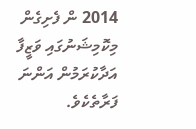2014 ން ފެށިގެން މިކޮމިޝަނުގައި ވަޒީފާ އަދާކުރަމުން އަންނަ ފަރާތެކެވެ.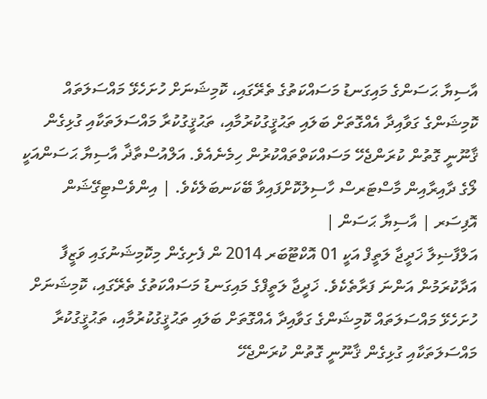އާސިޔާ ޙަސަންގެ މައިގަނޑު މަސައްކަތުގެ ތެރޭގައި، ކޮމިޝަނަށް ހުށަހެޅޭ މައްސަލަތައް ކޮމިޝަންގެ ގަވާއިދާ އެއްގޮތަށް ބަލައި ތަޙުޤީގުކުރުމާއި، ތަޙުޤީގުކުރާ މައްސަލަތަކާއި ގުޅިގެން ޤާނޫނީ ގޮތުން ކުރަންޖެހޭ މަސައްކަތްތައްކުރުން ހިމެނެއެވެ. އަލްއުސްތާޛާ އާސިޔާ ޙަސަންއަކީ ލޯގެ ދާއިރާއިން މާސްޓަރސް ހާސިލުކޮށްފައިވާ ބޭކަނބަލެކެވެ. | އިންވެސްޓިގޭޝަން އޮފިސަރ | އާސިޔާ ޙަސަން |
އަލްފާޟިލާ ޚަދީޖާ ލަތީފް އަކީ 01 އޮކްޓޫބަރ 2014 ން ފެށިގެން މިކޮމިޝަނުގައި ވަޒީފާ އަދާކުރަމުން އަންނަ ފަރާތެކެވެ. ޚަދީޖާ ލަތީފްގެ މައިގަނޑު މަސައްކަތުގެ ތެރޭގައި، ކޮމިޝަނަށް ހުށަހެޅޭ މައްސަލަތައް ކޮމިޝަންގެ ގަވާއިދާ އެއްގޮތަށް ބަލައި ތަޙުޤީގުކުރުމާއި، ތަޙުޤީގުކުރާ މައްސަލަތަކާއި ގުޅިގެން ޤާނޫނީ ގޮތުން ކުރަންޖެހޭ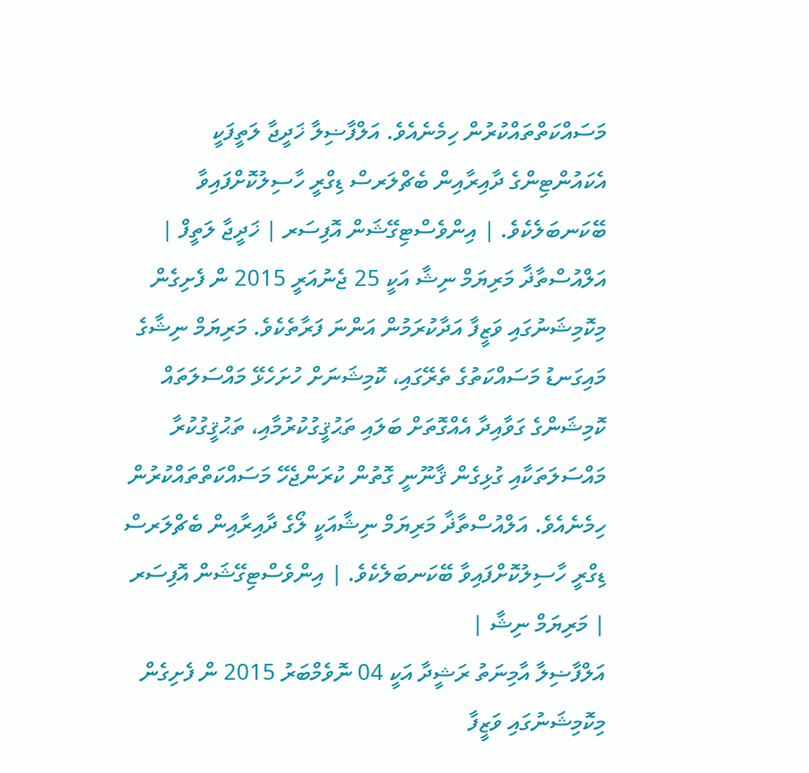މަސައްކަތްތައްކުރުން ހިމެނެއެވެ. އަލްފާޟިލާ ޚަދީޖާ ލަތީފަކީ އެކައުންޓިންގެ ދާއިރާއިން ބެޗްލަރސް ޑިގްރީ ހާސިލުކޮށްފައިވާ ބޭކަނބަލެކެވެ. | އިންވެސްޓިގޭޝަން އޮފިސަރ | ޚަދީޖާ ލަތީފް |
އަލްއުސްތާޛާ މަރިޔަމް ނިޝާ އަކީ 25 ޖެނުއަރީ 2015 ން ފެށިގެން މިކޮމިޝަނުގައި ވަޒީފާ އަދާކުރަމުން އަންނަ ފަރާތެކެވެ. މަރިޔަމް ނިޝާގެ މައިގަނޑު މަސައްކަތުގެ ތެރޭގައި، ކޮމިޝަނަށް ހުށަހެޅޭ މައްސަލަތައް ކޮމިޝަންގެ ގަވާއިދާ އެއްގޮތަށް ބަލައި ތަޙުޤީގުކުރުމާއި، ތަޙުޤީގުކުރާ މައްސަލަތަކާއި ގުޅިގެން ޤާނޫނީ ގޮތުން ކުރަންޖެހޭ މަސައްކަތްތައްކުރުން ހިމެނެއެވެ. އަލްއުސްތާޛާ މަރިޔަމް ނިޝާއަކީ ލޯގެ ދާއިރާއިން ބެޗްލަރސް ޑިގްރީ ހާސިލުކޮށްފައިވާ ބޭކަނބަލެކެވެ. | އިންވެސްޓިގޭޝަން އޮފިސަރ | މަރިޔަމް ނިޝާ |
އަލްފާޟިލާ އާމިނަތު ރަޝީދާ އަކީ 04 ނޮވެމްބަރު 2015 ން ފެށިގެން މިކޮމިޝަނުގައި ވަޒީފާ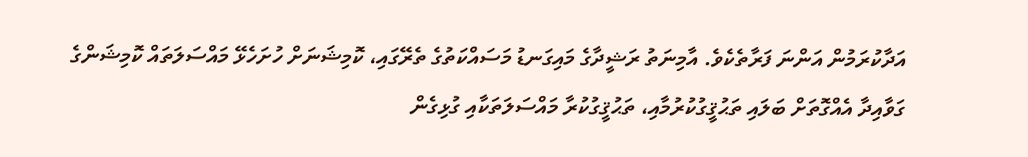އަދާކުރަމުން އަންނަ ފަރާތެކެވެ. އާމިނަތު ރަޝީދާގެ މައިގަނޑު މަސައްކަތުގެ ތެރޭގައި، ކޮމިޝަނަށް ހުށަހެޅޭ މައްސަލަތައް ކޮމިޝަންގެ ގަވާއިދާ އެއްގޮތަށް ބަލައި ތަޙުޤީގުކުރުމާއި، ތަޙުޤީގުކުރާ މައްސަލަތަކާއި ގުޅިގެން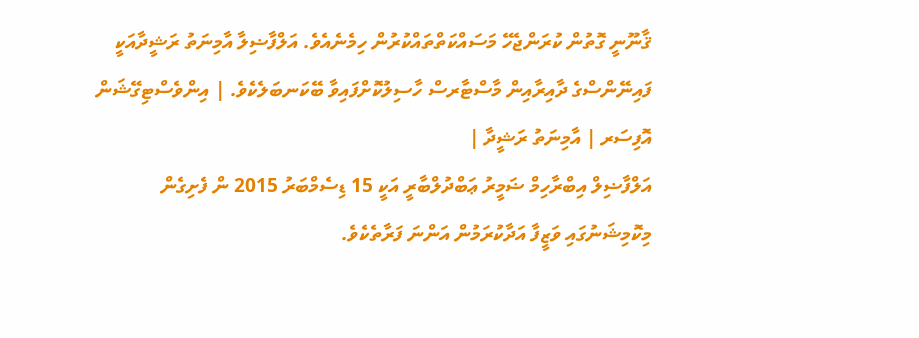ޤާނޫނީ ގޮތުން ކުރަންޖެހޭ މަސައްކަތްތައްކުރުން ހިމެނެއެވެ. އަލްފާޟިލާ އާމިނަތު ރަޝީދާއަކީ ފައިނޭންސްގެ ދާއިރާއިން މާސްޓާރސް ހާސިލުކޮށްފައިވާ ބޭކަނބަލެކެވެ. | އިންވެސްޓިގޭޝަން އޮފިސަރ | އާމިނަތު ރަޝީދާ |
އަލްފާޟިލް އިބްރާހިމް ޟަމީރު ޢަބްދުލްބާރީ އަކީ 15 ޑިސެމްބަރު 2015 ން ފެށިގެން މިކޮމިޝަނުގައި ވަޒީފާ އަދާކުރަމުން އަންނަ ފަރާތެކެވެ.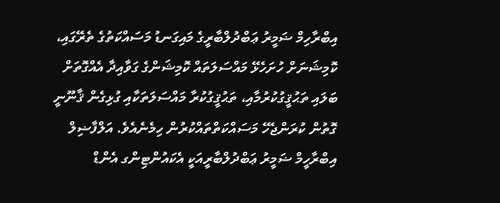އިބްރާހިމް ޟަމީރު ޢަބްދުލްބާރީގެ މައިގަނޑު މަސައްކަތުގެ ތެރޭގައި، ކޮމިޝަނަށް ހުށަހެޅޭ މައްސަލަތައް ކޮމިޝަންގެ ގަވާއިދާ އެއްގޮތަށް ބަލައި ތަޙުޤީގުކުރުމާއި، ތަޙުޤީގުކުރާ މައްސަލަތަކާއި ގުޅިގެން ޤާނޫނީ ގޮތުން ކުރަންޖެހޭ މަސައްކަތްތައްކުރުން ހިމެނެއެވެ. އަލްފާޟިލް އިބްރާހީމް ޟަމީރު ޢަބްދުލްބާރީއަކީ އެކައުންޓިންގ އެންޑް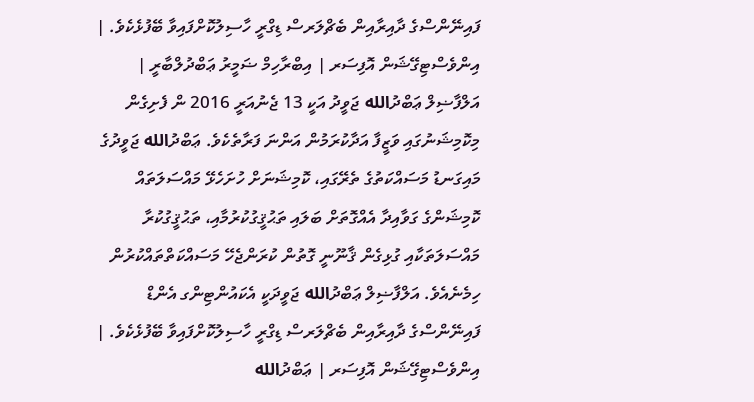ފައިނޭންސްގެ ދާއިރާއިން ބެޗްލަރސް ޑިގްރީ ހާސިލުކޮށްފައިވާ ބޭފުޅެކެވެ. | އިންވެސްޓިގޭޝަން އޮފިސަރ | އިބްރާހިމް ޟަމީރު ޢަބްދުލްބާރީ |
އަލްފާޟިލް ޢަބްދުالله ޖަވީދު އަކީ 13 ޖެނުއަރީ 2016 ން ފެށިގެން މިކޮމިޝަނުގައި ވަޒީފާ އަދާކުރަމުން އަންނަ ފަރާތެކެވެ. ޢަބްދުالله ޖަވީދުގެ މައިގަނޑު މަސައްކަތުގެ ތެރޭގައި، ކޮމިޝަނަށް ހުށަހެޅޭ މައްސަލަތައް ކޮމިޝަންގެ ގަވާއިދާ އެއްގޮތަށް ބަލައި ތަޙުޤީގުކުރުމާއި، ތަޙުޤީގުކުރާ މައްސަލަތަކާއި ގުޅިގެން ޤާނޫނީ ގޮތުން ކުރަންޖެހޭ މަސައްކަތްތައްކުރުން ހިމެނެއެވެ. އަލްފާޟިލް ޢަބްދުالله ޖަވީދަކީ އެކައުންޓިންގ އެންޑް ފައިނޭންސްގެ ދާއިރާއިން ބެޗްލަރސް ޑިގްރީ ހާސިލުކޮށްފައިވާ ބޭފުޅެކެވެ. | އިންވެސްޓިގޭޝަން އޮފިސަރ | ޢަބްދުالله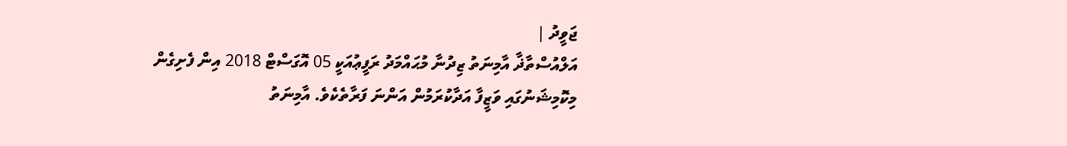ޖަވީދު |
އަލްއުސްތާޛާ އާމިނަތު ޒިދުނާ މުޙައްމަދު ރަފީޢުއަކީ 05 އޮގަސްޓް 2018 އިން ފެށިގެން މިކޮމިޝަނުގައި ވަޒީފާ އަދާކުރަމުން އަންނަ ފަރާތެކެވެ. އާމިނަތު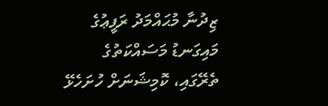ޒިދުނާ މުޙައްމަދު ރަފީޢުގެ މައިގަނޑު މަސައްކަތުގެ ތެރޭގައި، ކޮމިޝަނަށް ހުށަހެޅޭ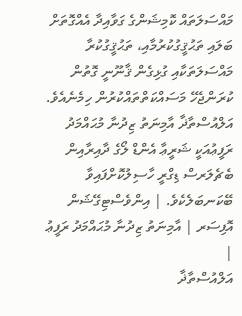މައްސަލަތައް ކޮމިޝަންގެ ގަވާއިދާ އެއްގޮތަށް ބަލައި ތަޙުޤީގުކުރުމާއި، ތަޙުޤީގުކުރާ މައްސަލަތަކާއި ގުޅިގެން ޤާނޫނީ ގޮތުން ކުރަންޖެހޭ މަސައްކަތްތައްކުރުން ހިމެނެއެވެ. އަލްއުސްތާޛާ އާމިނަތު ޒިދުނާ މުޙައްމަދު ރަފީޢުއަކީ ޝަރީޢާ އެންޑް ލޯގެ ދާއިރާއިން ބެޗެލަރސް ޑިގްރީ ހާސިލުކޮށްފައިވާ ބޭކަނބަލެކެވެ. | އިންވެސްޓިގޭޝަން އޮފިސަރ | އާމިނަތު ޒިދުނާ މުޙައްމަދު ރަފީޢު |
އަލްއުސްތާޛާ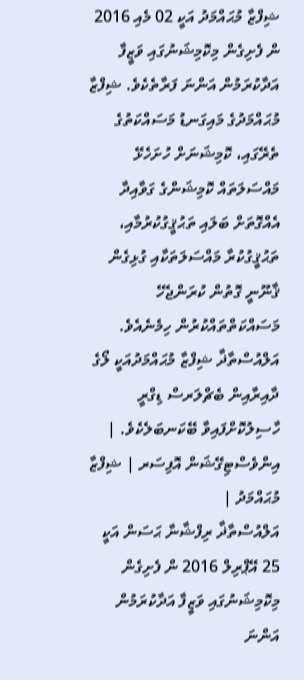ޝިފްޒާ މުޙައްމަދު އަކީ 02 މެއި 2016 ން ފެށިގެން މިކޮމިޝަނުގައި ވަޒީފާ އަދާކުރަމުން އަންނަ ފަރާތެކެވެ. ޝިފްޒާ މުޙައްމަދުގެ މައިގަނޑު މަސައްކަތުގެ ތެރޭގައި، ކޮމިޝަނަށް ހުށަހެޅޭ މައްސަލަތައް ކޮމިޝަންގެ ގަވާއިދާ އެއްގޮތަށް ބަލައި ތަޙުޤީގުކުރުމާއި، ތަޙުޤީގުކުރާ މައްސަލަތަކާއި ގުޅިގެން ޤާނޫނީ ގޮތުން ކުރަންޖެހޭ މަސައްކަތްތައްކުރުން ހިމެނެއެވެ. އަލްއުސްތާޛާ ޝިފްޒާ މުޙައްމަދުއަކީ ލޯގެ ދާއިރާއިން ބެޗްލަރސް ޑިގްރީ ހާސިލުކޮށްފައިވާ ބޭކަނބަލެކެވެ. | އިންވެސްޓިގޭޝަން އޮފިސަރ | ޝިފްޒާ މުޙައްމަދު |
އަލްއުސްތާޛާ ރިފްޝާނާ ޙަސަން އަކީ 25 އޭޕްރިލް 2016 ން ފެށިގެން މިކޮމިޝަނުގައި ވަޒީފާ އަދާކުރަމުން އަންނަ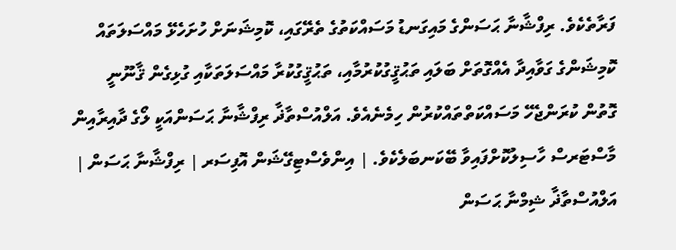ފަރާތެކެވެ. ރިފްޝާނާ ޙަސަންގެ މައިގަނޑު މަސައްކަތުގެ ތެރޭގައި، ކޮމިޝަނަށް ހުށަހެޅޭ މައްސަލަތައް ކޮމިޝަންގެ ގަވާއިދާ އެއްގޮތަށް ބަލައި ތަޙުޤީގުކުރުމާއި، ތަޙުޤީގުކުރާ މައްސަލަތަކާއި ގުޅިގެން ޤާނޫނީ ގޮތުން ކުރަންޖެހޭ މަސައްކަތްތައްކުރުން ހިމެނެއެވެ. އަލްއުސްތާޛާ ރިފްޝާނާ ޙަސަންއަކީ ލޯގެ ދާއިރާއިން މާސްޓަރސް ހާސިލުކޮށްފައިވާ ބޭކަނބަލެކެވެ. | އިންވެސްޓިގޭޝަން އޮފިސަރ | ރިފްޝާނާ ޙަސަން |
އަލްއުސްތާޛާ ޝިމްނާ ޙަސަން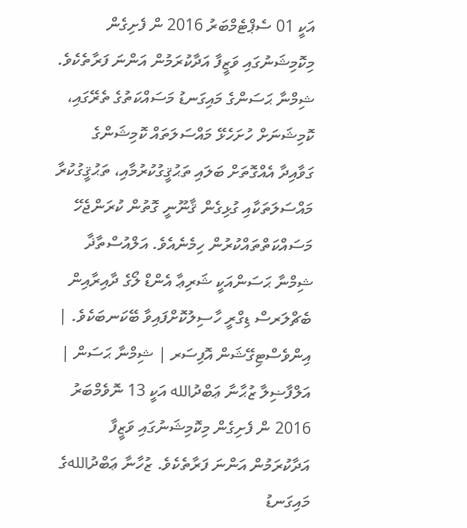އަކީ 01 ސެޕްޓެމްބަރު 2016 ން ފެށިގެން މިކޮމިޝަނުގައި ވަޒީފާ އަދާކުރަމުން އަންނަ ފަރާތެކެވެ. ޝިމްނާ ޙަސަންގެ މައިގަނޑު މަސައްކަތުގެ ތެރޭގައި، ކޮމިޝަނަށް ހުށަހެޅޭ މައްސަލަތައް ކޮމިޝަންގެ ގަވާއިދާ އެއްގޮތަށް ބަލައި ތަޙުޤީގުކުރުމާއި، ތަޙުޤީގުކުރާ މައްސަލަތަކާއި ގުޅިގެން ޤާނޫނީ ގޮތުން ކުރަންޖެހޭ މަސައްކަތްތައްކުރުން ހިމެނެއެވެ. އަލްއުސްތާޛާ ޝިމްނާ ޙަސަންއަކީ ޝަރިޢާ އެންޑް ލޯގެ ދާއިރާއިން ބެޗްލަރސް ޑިގްރީ ހާސިލުކޮށްފައިވާ ބޭކަނބަކެވެ. | އިންވެސްޓިގޭޝަން އޮފިސަރ | ޝިމްނާ ޙަސަން |
އަލްފާޟިލާ ޒުޙާނާ ޢަބްދުالله އަކީ 13 ނޮވެމްބަރު 2016 ން ފެށިގެން މިކޮމިޝަނުގައި ވަޒީފާ އަދާކުރަމުން އަންނަ ފަރާތެކެވެ. ޒުހާނާ ޢަބްދުاللهގެ މައިގަނޑު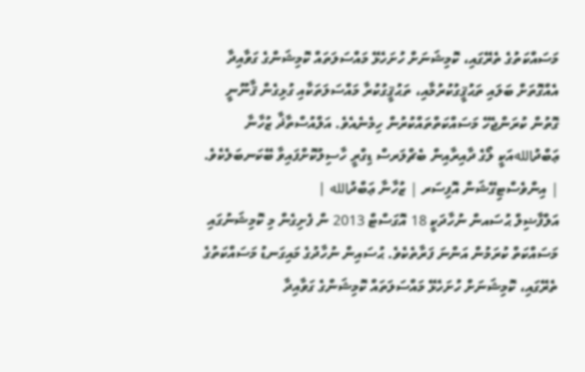މަސައްކަތުގެ ތެރޭގައި، ކޮމިޝަނަށް ހުށަހެޅޭ މައްސަލަތައް ކޮމިޝަންގެ ގަވާއިދާ އެއްގޮތަށް ބަލައި ތަޙުޤީގުކުރުމާއި، ތަޙުޤީގުކުރާ މައްސަލަތަކާއި ގުޅިގެން ޤާނޫނީ ގޮތުން ކުރަންޖެހޭ މަސައްކަތްތައްކުރުން ހިމެނެއެވެ. އަލްއުސްތާޛާ ޒުހާނާ ޢަބްދުاللهއަކީ ލޯގެ ދާއިރާއިން ބެޗްލަރސް ޑިގްރީ ހާސިލުކޮށްފައިވާ ބޭކަނބަލެކެވެ. | އިންވެސްޓިގޭޝަން އޮފިސަރ | ޒުހާނާ ޢަބްދުالله |
އަލްފާޟިލް ޙުސައން ނުހާދަކީ 18 އޮގަސްޓް 2013 ން ފެށިގެން މި ކޮމިޝަނުގައި މަސައްކަތް ކުރަމުން އަންނަ ފަރާތެކެވެ. ޙުސައިން ނުހާދުގެ މައިގަނޑު މަސައްކަތުގެ ތެރޭގައި، ކޮމިޝަނަށް ހުށަހެޅޭ މައްސަލަތައް ކޮމިޝަންގެ ގަވާއިދާ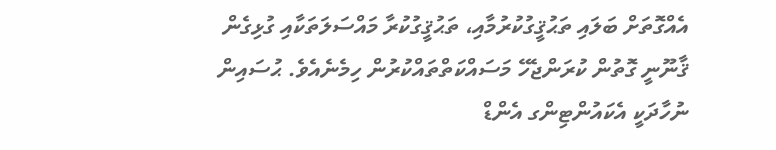އެއްގޮތަށް ބަލައި ތަޙުޤީގުކުރުމާއި، ތަޙުޤީގުކުރާ މައްސަލަތަކާއި ގުޅިގެން ޤާނޫނީ ގޮތުން ކުރަންޖެހޭ މަސައްކަތްތައްކުރުން ހިމެނެއެވެ. ޙުސައިން ނުހާދަކީ އެކައުންޓިންގ އެންޑް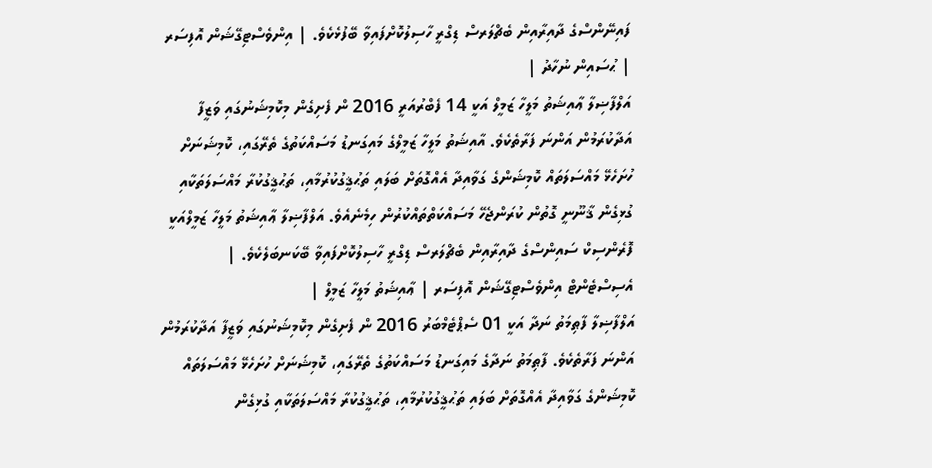ފައިނޭންސްގެ ދާއިރާއިން ބެޗްލަރސް ޑިގްރީ ހާސިލުކޮށްފައިވާ ބޭފުޅެކެވެ. | އިންވެސްޓިގޭޝަން އޮފިސަރ | ޙުސައިން ނުހާދު |
އަލްފާޟިލާ ޢާއިޝަތު މަލީހާ ޒަމީލް އަކީ 14 ފެބްރުއަރީ 2016 ން ފެށިގެން މިކޮމިޝަނުގައި ވަޒީފާ އަދާކުރަމުން އަންނަ ފަރާތެކެވެ. އާއިޝަތު މަލީހާ ޒަމީލްގެ މައިގަނޑު މަސައްކަތުގެ ތެރޭގައި، ކޮމިޝަނަށް ހުށަހެޅޭ މައްސަލަތައް ކޮމިޝަންގެ ގަވާއިދާ އެއްގޮތަށް ބަލައި ތަޙުޤީގުކުރުމާއި، ތަޙުޤީގުކުރާ މައްސަލަތަކާއި ގުޅިގެން ޤާނޫނީ ގޮތުން ކުރަންޖެހޭ މަސައްކަތްތައްކުރުން ހިމެނެއެވެ. އަލްފާޟިލާ ޢާއިޝަތު މަލީހާ ޒަމީލްއަކީ ފޮރެންސިކް ސައިންސްގެ ދާއިރާއިން ބެޗްލަރސް ޑިގްރީ ހާސިލުކޮށްފައިވާ ބޭކަނބަލެކެވެ. | އެސިސްޓެންޓް އިންވެސްޓިގޭޝަން އޮފިސަރ | ޢާއިޝަތު މަލީހާ ޒަމީލް |
އަލްފާޟިލާ ފާޠިމަތު ނަދާ އަކީ 01 ސެޕްޓެމްބަރު 2016 ން ފެށިގެން މިކޮމިޝަނުގައި ވަޒީފާ އަދާކުރަމުން އަންނަ ފަރާތެކެވެ. ފާޠިމަތު ނަދާގެ މައިގަނޑު މަސައްކަތުގެ ތެރޭގައި، ކޮމިޝަނަށް ހުށަހެޅޭ މައްސަލަތައް ކޮމިޝަންގެ ގަވާއިދާ އެއްގޮތަށް ބަލައި ތަޙުޤީގުކުރުމާއި، ތަޙުޤީގުކުރާ މައްސަލަތަކާއި ގުޅިގެން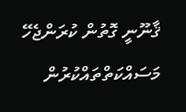ޤާނޫނީ ގޮތުން ކުރަންޖެހޭ މަސައްކަތްތައްކުރުން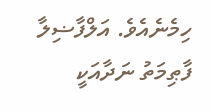ހިމެނެއެވެ. އަލްފާޟިލާ ފާޠިމަތު ނަދާއަކީ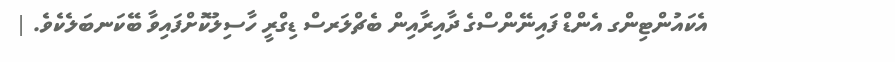އެކައުންޓިންގ އެންޑް ފައިނޭންސްގެ ދާއިރާއިން ބެޗްލަރސް ޑިގްރީ ހާސިލުކޮށްފައިވާ ބޭކަނބަލެކެވެ. |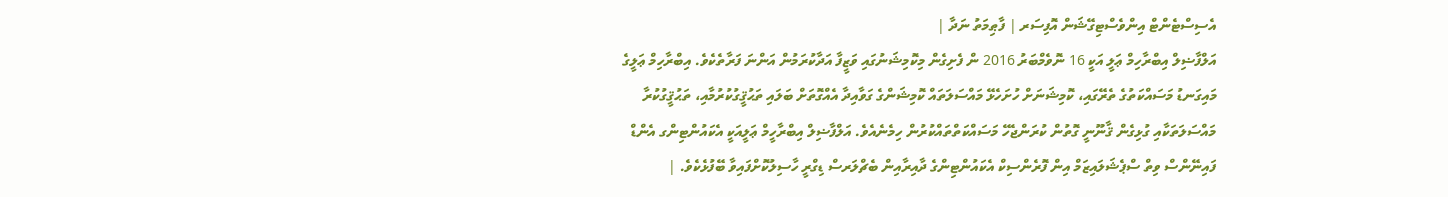އެސިސްޓެންޓް އިންވެސްޓިގޭޝަން އޮފިސަރ | ފާޠިމަތު ނަދާ |
އަލްފާޟިލް އިބްރާހިމް ޢަލީ އަކީ 16 ނޮވެމްބަރު 2016 ން ފެށިގެން މިކޮމިޝަނުގައި ވަޒީފާ އަދާކުރަމުން އަންނަ ފަރާތެކެވެ. އިބްރާހިމް ޢަލީގެ މައިގަނޑު މަސައްކަތުގެ ތެރޭގައި، ކޮމިޝަނަށް ހުށަހެޅޭ މައްސަލަތައް ކޮމިޝަންގެ ގަވާއިދާ އެއްގޮތަށް ބަލައި ތަޙުޤީގުކުރުމާއި، ތަޙުޤީގުކުރާ މައްސަލަތަކާއި ގުޅިގެން ޤާނޫނީ ގޮތުން ކުރަންޖެހޭ މަސައްކަތްތައްކުރުން ހިމެނެއެވެ. އަލްފާޟިލް އިބްރާހީމް ޢަލީއަކީ އެކައުންޓިންގ އެންޑް ފައިނޭންސް ވިތް ސްޕެޝަލައިޒަމް އިން ފޮރެންސިކް އެކައުންޓިންގެ ދާއިރާއިން ބެޗްލަރސް ޑިގްރީ ހާސިލުކޮށްފައިވާ ބޭފުޅެކެވެ. |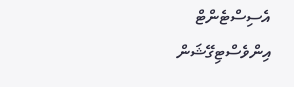އެސިސްޓެންޓް އިންވެސްޓިގޭޝަން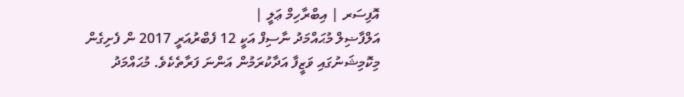އޮފިސަރ | އިބްރާހިމް ޢަލީ |
އަލްފާޟިލް މުޙައްމަދު ނާސިފް އަކީ 12 ފެބްރުއަރީ 2017 ން ފެށިގެން މިކޮމިޝަނުގައި ވަޒީފާ އަދާކުރަމުން އަންނަ ފަރާތެކެވެ. މުޙައްމަދު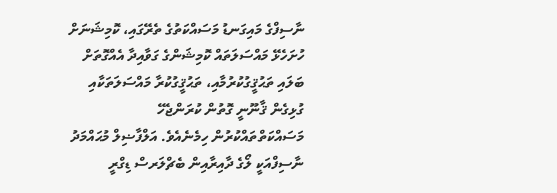ނާސިފްގެ މައިގަނޑު މަސައްކަތުގެ ތެރޭގައި، ކޮމިޝަނަށް ހުށަހެޅޭ މައްސަލަތައް ކޮމިޝަންގެ ގަވާއިދާ އެއްގޮތަށް ބަލައި ތަޙުޤީގުކުރުމާއި، ތަޙުޤީގުކުރާ މައްސަލަތަކާއި ގުޅިގެން ޤާނޫނީ ގޮތުން ކުރަންޖެހޭ މަސައްކަތްތައްކުރުން ހިމެނެއެވެ. އަލްފާޟިލް މުޙައްމަދު ނާސިފްއަކީ ލޯގެ ދާއިރާއިން ބެޗްލަރސް ޑިގްރީ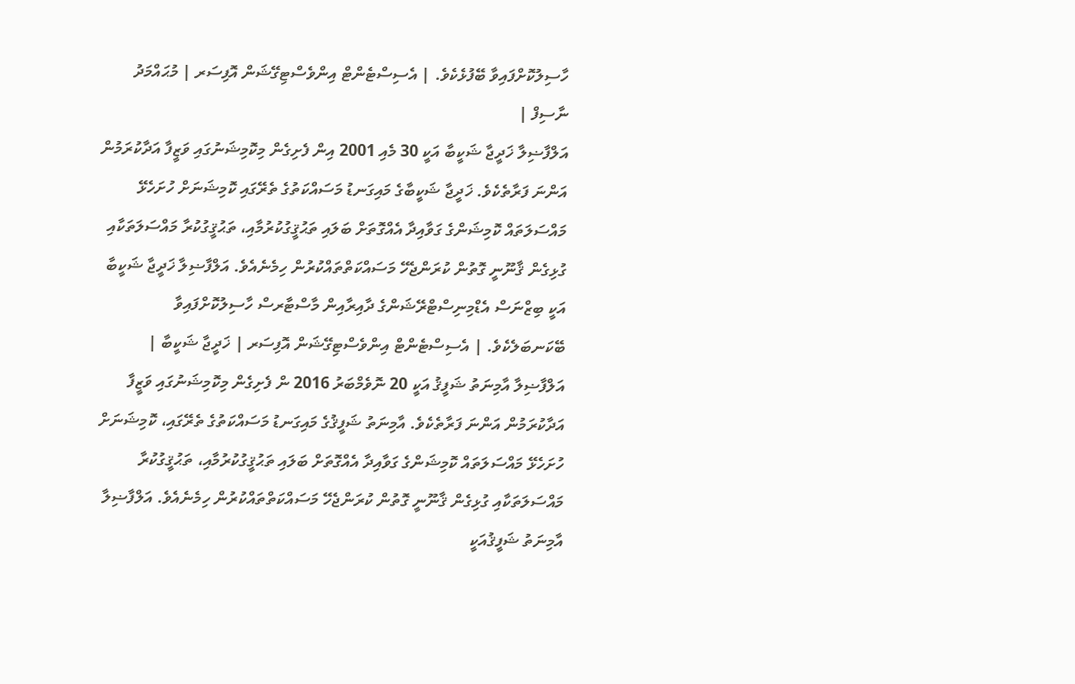ހާސިލުކޮށްފައިވާ ބޭފުޅެކެވެ. | އެސިސްޓެންޓް އިންވެސްޓިގޭޝަން އޮފިސަރ | މުޙައްމަދު ނާސިފް |
އަލްފާޟިލާ ޚަދީޖާ ޝަކީބާ އަކީ 30 މެއި 2001 އިން ފެށިގެން މިކޮމިޝަނުގައި ވަޒީފާ އަދާކުރަމުން އަންނަ ފަރާތެކެވެ. ޚަދީޖާ ޝަކީބާގެ މައިގަނޑު މަސައްކަތުގެ ތެރޭގައި ކޮމިޝަނަށް ހުށަހެޅޭ މައްސަލަތައް ކޮމިޝަންގެ ގަވާއިދާ އެއްގޮތަށް ބަލައި ތަޙުޤީގުކުރުމާއި، ތަޙުޤީގުކުރާ މައްސަލަތަކާއި ގުޅިގެން ޤާނޫނީ ގޮތުން ކުރަންޖެހޭ މަސައްކަތްތައްކުރުން ހިމެނެއެވެ. އަލްފާޟިލާ ޚަދީޖާ ޝަކީބާ އަކީ ބިޒްނަސް އެޑްމިނިސްޓްރޭޝަންގެ ދާއިރާއިން މާސްޓާރސް ހާސިލުކޮށްފައިވާ ބޭކަނބަލެކެވެ. | އެސިސްޓެންޓް އިންވެސްޓިގޭޝަން އޮފިސަރ | ޚަދީޖާ ޝަކީބާ |
އަލްފާޟިލާ އާމިނަތު ޝަފީޤު އަކީ 20 ނޮވެމްބަރު 2016 ން ފެށިގެން މިކޮމިޝަނުގައި ވަޒީފާ އަދާކުރަމުން އަންނަ ފަރާތެކެވެ. އާމިނަތު ޝަފީޤުގެ މައިގަނޑު މަސައްކަތުގެ ތެރޭގައި، ކޮމިޝަނަށް ހުށަހެޅޭ މައްސަލަތައް ކޮމިޝަންގެ ގަވާއިދާ އެއްގޮތަށް ބަލައި ތަޙުޤީގުކުރުމާއި، ތަޙުޤީގުކުރާ މައްސަލަތަކާއި ގުޅިގެން ޤާނޫނީ ގޮތުން ކުރަންޖެހޭ މަސައްކަތްތައްކުރުން ހިމެނެއެވެ. އަލްފާޟިލާ އާމިނަތު ޝަފީޤުއަކީ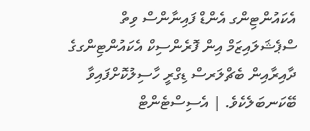އެކައުންޓިންގ އެންޑް ފައިނާންސް ވިތް ސްޕެޝަލައިޒަމް އިން ފޮރެންސިކް އެކައުންޓިންގގެ ދާއިރާއިން ބެޗްލަރސް ޑިގްރީ ހާސިލުކޮށްފައިވާ ބޭކަނބަލެކެވެ. | އެސިސްޓެންޓް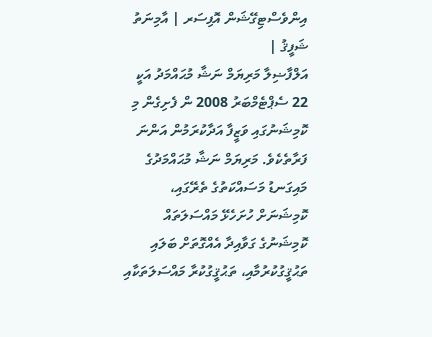އިންވެސްޓިގޭޝަން އޮފިސަރ | އާމިނަތު ޝަފީޤު |
އަލްފާޟިލާ މަރިޔަމް ނަޝާ މުޙައްމަދު އަކީ 22 ސެޕްޓެމްބަރު 2008 ން ފެށިގެން މި ކޮމިޝަނުގައި ވަޒީފާ އަދާކުރަމުން އަންނަ ފަރާތެކެވެ. މަރިޔަމް ނަޝާ މުޙައްމަދުގެ މައިގަނޑު މަސައްކަތުގެ ތެރޭގައި، ކޮމިޝަނަށް ހުށަހެޅޭ މައްސަލަތައް ކޮމިޝަނުގެ ގަވާއިދާ އެއްގޮތަށް ބަލައި ތަޙުޤީގުކުރުމާއި، ތަޙުޤީގުކުރާ މައްސަލަތަކާއި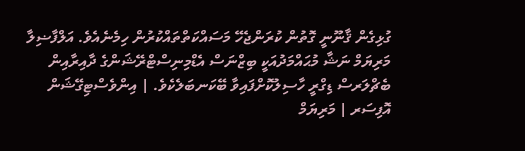ގުޅިގެން ޤާނޫނީ ގޮތުން ކުރަންޖެހޭ މަސައްކަތްތައްކުރުން ހިމެނެއެވެ. އަލްފާޟިލާ މަރިޔަމް ނަޝާ މުޙައްމަދުއަކީ ބިޒްނަސް އެޑްމިނިސްޓްރޭޝަންގެ ދާއިރާއިން ބެޗްލަރސް ޑިގްރީ ހާސިލުކޮށްފައިވާ ބޭކަނބަލެކެވެ. | އިންވެސްޓިގޭޝަން އޮފިސަރ | މަރިޔަމް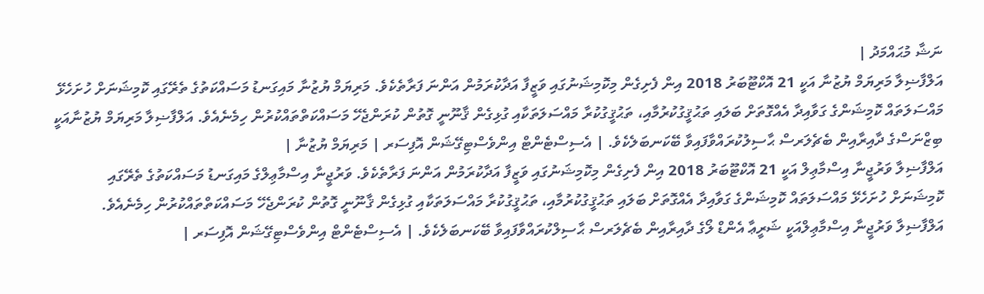ނަޝާ މުޙައްމަދު |
އަލްފާޟިލާ މަރިޔަމް ޔުޒުނާ އަކީ 21 އޮކްޓޫބަރު 2018 އިން ފެށިގެން މިކޮމިޝަނުގައި ވަޒީފާ އަދާކުރަމުން އަންނަ ފަރާތެކެވެ. މަރިޔަމް ޔުޒުނާ މައިގަނޑު މަސައްކަތުގެ ތެރޭގައި ކޮމިޝަނަށް ހުށަހެޅޭ މައްސަލަތައް ކޮމިޝަންގެ ގަވާއިދާ އެއްގޮތަށް ބަލައި ތަޙުޤީގުކުރުމާއި، ތަޙުޤީގުކުރާ މައްސަލަތަކާއި ގުޅިގެން ޤާނޫނީ ގޮތުން ކުރަންޖެހޭ މަސައްކަތްތައްކުރުން ހިމެނެއެވެ. އަލްފާޟިލާ މަރިޔަމް ޔުޒުނާއަކީ ބިޒްނަސްގެ ދާއިރާއިން ބެޗެލަރސް ޙާސިލުކުރައްވާފައިވާ ބޭކަނބަލެކެވެ. | އެސިސްޓެންޓް އިންވެސްޓިގޭޝަން އޮފިސަރ | މަރިޔަމް ޔުޒުނާ |
އަލްފާޟިލާ ވަރުޖީނާ އިސްމާޢިލް އަކީ 21 އޮކްޓޫބަރު 2018 އިން ފެށިގެން މިކޮމިޝަނުގައި ވަޒީފާ އަދާކުރަމުން އަންނަ ފަރާތެކެވެ. ވަރުޖީނާ އިސްމާޢިލްގެ މައިގަނޑު މަސައްކަތުގެ ތެރޭގައި ކޮމިޝަނަށް ހުށަހެޅޭ މައްސަލަތައް ކޮމިޝަންގެ ގަވާއިދާ އެއްގޮތަށް ބަލައި ތަޙުޤީގުކުރުމާއި، ތަޙުޤީގުކުރާ މައްސަލަތަކާއި ގުޅިގެން ޤާނޫނީ ގޮތުން ކުރަންޖެހޭ މަސައްކަތްތައްކުރުން ހިމެނެއެވެ. އަލްފާޟިލާ ވަރުޖީނާ އިސްމާޢިލްއަކީ ޝަރީޢާ އެންޑް ލޯގެ ދާއިރާއިން ބެޗެލަރސް ޙާސިލްކުރައްވާފައިވާ ބޭކަނބަލެކެވެ. | އެސިސްޓެންޓް އިންވެސްޓިގޭޝަން އޮފިސަރ |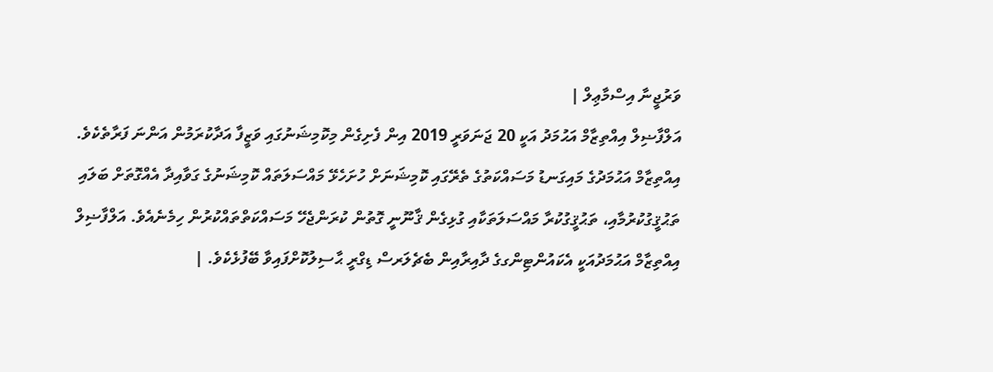ވަރުޖީނާ އިސްމާޢިލް |
އަލްފާޟިލް އިއްތިޒާމް އަޙުމަދު އަކީ 20 ޖަނަވަރީ 2019 އިން ފެށިގެން މިކޮމިޝަނުގައި ވަޒީފާ އަދާކުރަމުން އަންނަ ފަރާތެކެވެ. އިއްތިޒާމް އަޙުމަދުގެ މައިގަނޑު މަސައްކަތުގެ ތެރޭގައި ކޮމިޝަނަށް ހުށަހެޅޭ މައްސަލަތައް ކޮމިޝަނުގެ ގަވާއިދާ އެއްގޮތަށް ބަލައި ތަޙުޤީގުކުރުމާއި، ތަޙުޤީގުކުރާ މައްސަލަތަކާއި ގުޅިގެން ޤާނޫނީ ގޮތުން ކުރަންޖެހޭ މަސައްކަތްތައްކުރުން ހިމެނެއެވެ. އަލްފާޟިލް އިއްތިޒާމް އަޙުމަދުއަކީ އެކައުންޓިންގގެ ދާއިރާއިން ބެޗެލަރސް ޑިގްރީ ޙާސިލުކޮށްފައިވާ ބޭފުޅެކެވެ. |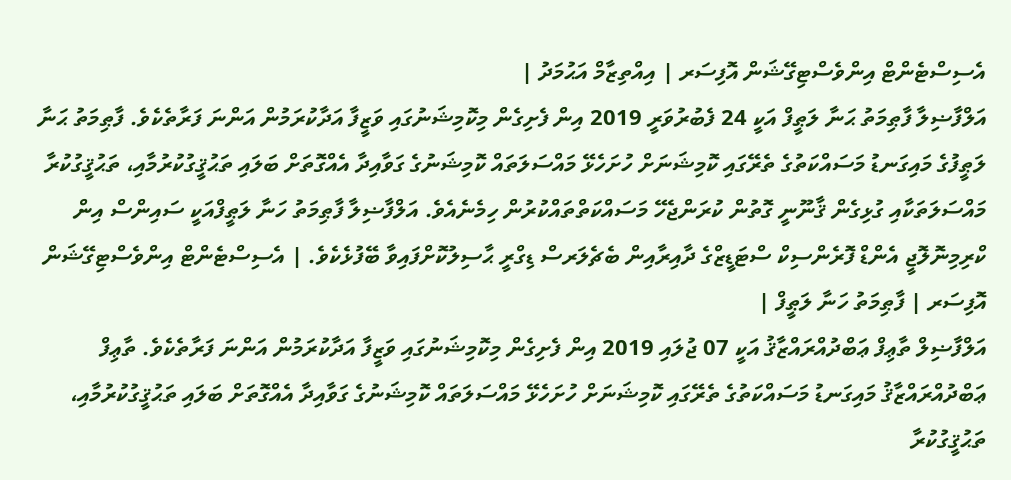އެސިސްޓެންޓް އިންވެސްޓިގޭޝަން އޮފިސަރ | އިއްތިޒާމް އަޙުމަދު |
އަލްފާޟިލާ ފާޠިމަތު ޙަނާ ލަޠީފް އަކީ 24 ފެބުރުވަރީ 2019 އިން ފެށިގެން މިކޮމިޝަނުގައި ވަޒީފާ އަދާކުރަމުން އަންނަ ފަރާތެކެވެ. ފާޠިމަތު ޙަނާ ލަޠީފުގެ މައިގަނޑު މަސައްކަތުގެ ތެރޭގައި ކޮމިޝަނަށް ހުށަހެޅޭ މައްސަލަތައް ކޮމިޝަނުގެ ގަވާއިދާ އެއްގޮތަށް ބަލައި ތަޙުޤީގުކުރުމާއި، ތަޙުޤީގުކުރާ މައްސަލަތަކާއި ގުޅިގެން ޤާނޫނީ ގޮތުން ކުރަންޖެހޭ މަސައްކަތްތައްކުރުން ހިމެނެއެވެ. އަލްފާޟިލާ ފާޠިމަތު ހަނާ ލަޠީފްއަކީ ސައިންސް އިން ކްރިމިނޮލޮޖީ އެންޑް ފޮރެންސިކް ސްޓަޑީޒްގެ ދާއިރާއިން ބެޗެލަރސް ޑިގްރީ ޙާސިލުކޮށްފައިވާ ބޭފުޅެކެވެ. | އެސިސްޓެންޓް އިންވެސްޓިގޭޝަން އޮފިސަރ | ފާޠިމަތު ހަނާ ލަޠީފް |
އަލްފާޟިލް ތާޢިފް ޢަބްދުއްރައްޒާޤު އަކީ 07 ޖުލައި 2019 އިން ފެށިގެން މިކޮމިޝަނުގައި ވަޒީފާ އަދާކުރަމުން އަންނަ ފަރާތެކެވެ. ތާޢިފް ޢަބްދުއްރައްޒާޤު މައިގަނޑު މަސައްކަތުގެ ތެރޭގައި ކޮމިޝަނަށް ހުށަހެޅޭ މައްސަލަތައް ކޮމިޝަނުގެ ގަވާއިދާ އެއްގޮތަށް ބަލައި ތަޙުޤީގުކުރުމާއި، ތަޙުޤީގުކުރާ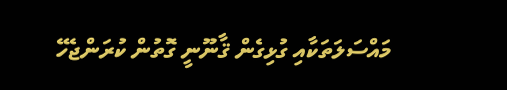މައްސަލަތަކާއި ގުޅިގެން ޤާނޫނީ ގޮތުން ކުރަންޖެހޭ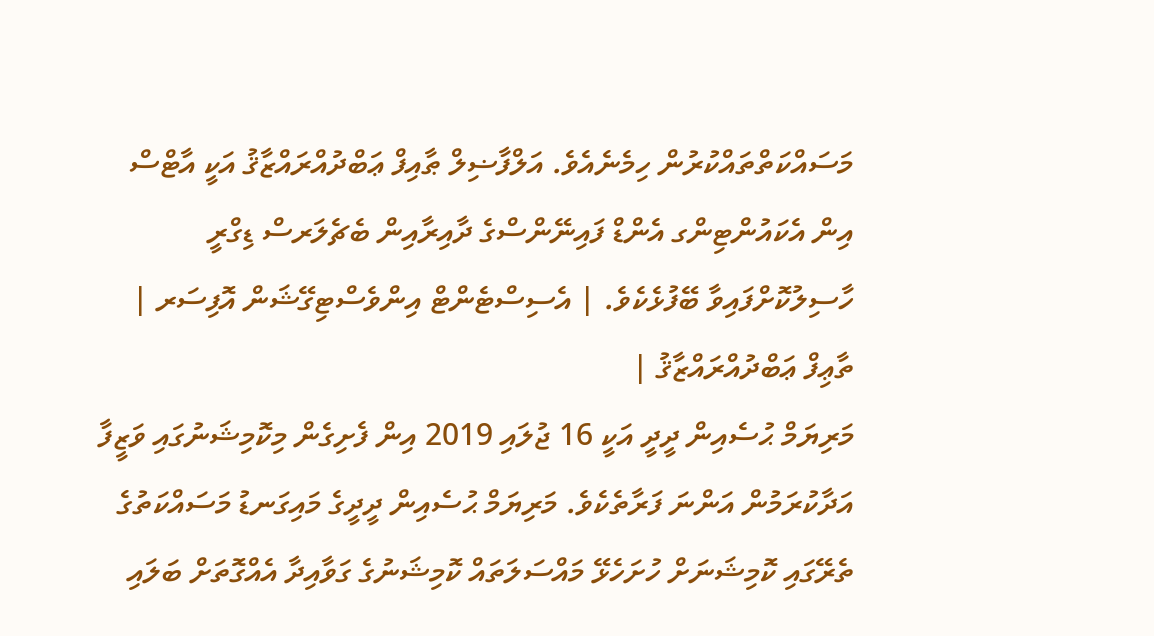މަސައްކަތްތައްކުރުން ހިމެނެއެވެ. އަލްފާޟިލް ޠާއިފް ޢަބްދުއްރައްޒާޤު އަކީ އާޓްސް އިން އެކައުންޓިންގ އެންޑް ފައިނޭންސްގެ ދާއިރާއިން ބެޗެލަރސް ޑިގްރީ ހާސިލުކޮށްފައިވާ ބޭފުޅެކެވެ. | އެސިސްޓެންޓް އިންވެސްޓިގޭޝަން އޮފިސަރ | ތާޢިފް ޢަބްދުއްރައްޒާޤު |
މަރިޔަމް ޙުސެއިން ދީދީ އަކީ 16 ޖުލައި 2019 އިން ފެށިގެން މިކޮމިޝަނުގައި ވަޒީފާ އަދާކުރަމުން އަންނަ ފަރާތެކެވެ. މަރިޔަމް ޙުސެއިން ދީދީގެ މައިގަނޑު މަސައްކަތުގެ ތެރޭގައި ކޮމިޝަނަށް ހުށަހެޅޭ މައްސަލަތައް ކޮމިޝަނުގެ ގަވާއިދާ އެއްގޮތަށް ބަލައި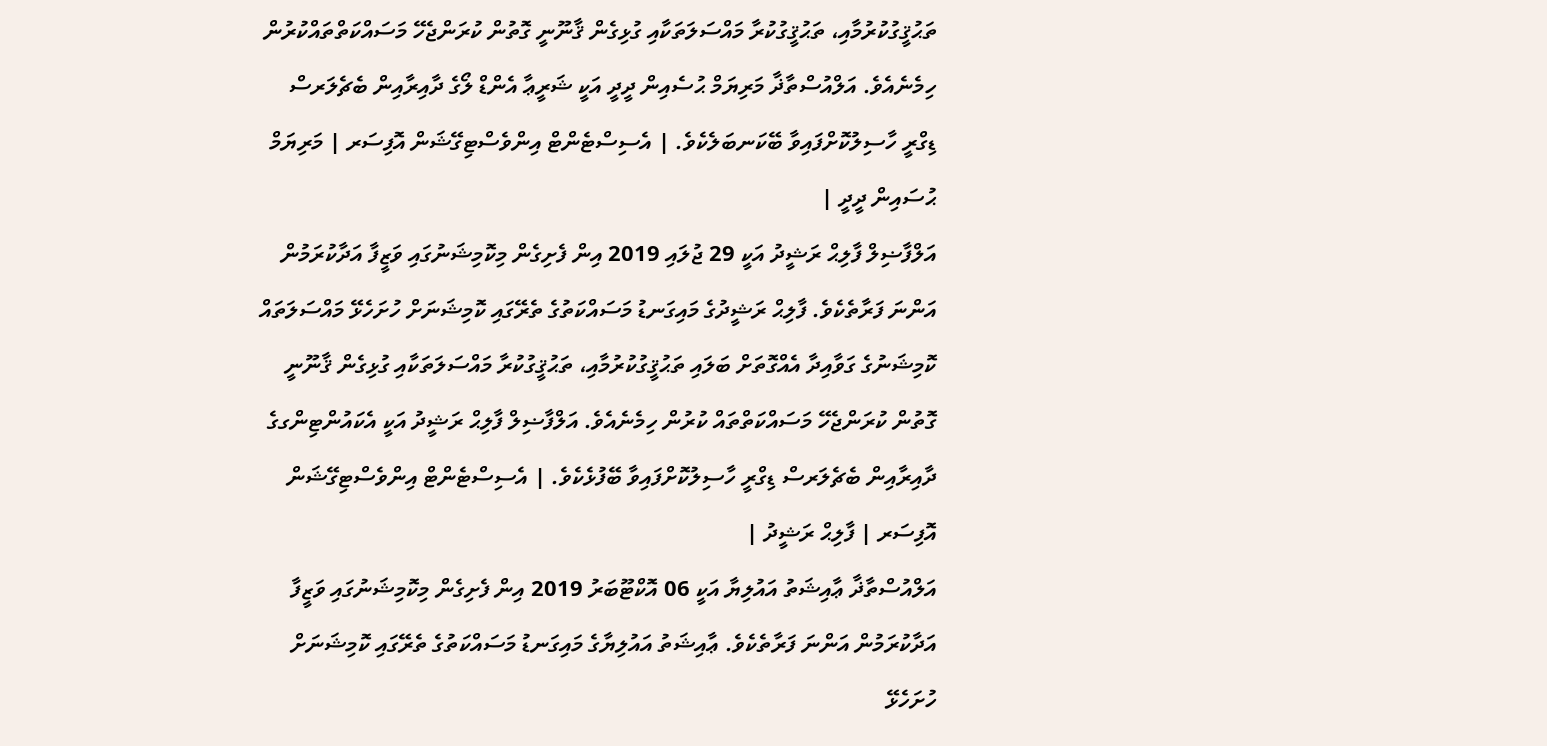ތަޙުޤީގުކުރުމާއި، ތަޙުޤީގުކުރާ މައްސަލަތަކާއި ގުޅިގެން ޤާނޫނީ ގޮތުން ކުރަންޖެހޭ މަސައްކަތްތައްކުރުން ހިމެނެއެވެ. އަލްއުސްތާޛާ މަރިޔަމް ޙުސެއިން ދީދީ އަކީ ޝަރީޢާ އެންޑް ލޯގެ ދާއިރާއިން ބެޗެލަރސް ޑިގްރީ ހާސިލުކޮށްފައިވާ ބޭކަނބަލެކެވެ. | އެސިސްޓެންޓް އިންވެސްޓިގޭޝަން އޮފިސަރ | މަރިޔަމް ޙުސައިން ދީދީ |
އަލްފާޟިލް ފާލިޙް ރަޝީދު އަކީ 29 ޖުލައި 2019 އިން ފެށިގެން މިކޮމިޝަނުގައި ވަޒީފާ އަދާކުރަމުން އަންނަ ފަރާތެކެވެ. ފާލިޙް ރަޝީދުގެ މައިގަނޑު މަސައްކަތުގެ ތެރޭގައި ކޮމިޝަނަށް ހުށަހެޅޭ މައްސަލަތައް ކޮމިޝަނުގެ ގަވާއިދާ އެއްގޮތަށް ބަލައި ތަޙުޤީގުކުރުމާއި، ތަޙުޤީގުކުރާ މައްސަލަތަކާއި ގުޅިގެން ޤާނޫނީ ގޮތުން ކުރަންޖެހޭ މަސައްކަތްތައް ކުރުން ހިމެނެއެވެ. އަލްފާޟިލް ފާލިޙް ރަޝީދު އަކީ އެކައުންޓިންގގެ ދާއިރާއިން ބެޗެލަރސް ޑިގްރީ ހާސިލުކޮށްފައިވާ ބޭފުޅެކެވެ. | އެސިސްޓެންޓް އިންވެސްޓިގޭޝަން އޮފިސަރ | ފާލިޙް ރަޝީދު |
އަލްއުސްތާޛާ ޢާއިޝަތު އައުލިޔާ އަކީ 06 އޮކްޓޫބަރު 2019 އިން ފެށިގެން މިކޮމިޝަނުގައި ވަޒީފާ އަދާކުރަމުން އަންނަ ފަރާތެކެވެ. ޢާއިޝަތު އައުލިޔާގެ މައިގަނޑު މަސައްކަތުގެ ތެރޭގައި ކޮމިޝަނަށް ހުށަހެޅޭ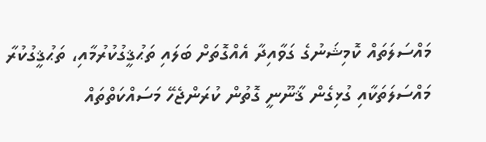މައްސަލަތައް ކޮމިޝަނުގެ ގަވާއިދާ އެއްގޮތަށް ބަލައި ތަޙުޤީގުކުރުމާއި، ތަޙުޤީގުކުރާ މައްސަލަތަކާއި ގުޅިގެން ޤާނޫނީ ގޮތުން ކުރަންޖެހޭ މަސައްކަތްތައް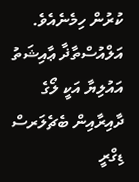ކުރުން ހިމެނެއެވެ. އަލްއުސްތާޛާ ޢާއިޝަތު އައުލިޔާ އަކީ ލޯގެ ދާއިރާއިން ބެޗެލަރސް ޑިގްރީ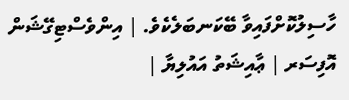ހާސިލުކޮށްފައިވާ ބޭކަނބަލެކެވެ. | އިންވެސްޓިގޭޝަން އޮފިސަރ | ޢާއިޝަތު އައުލިޔާ |